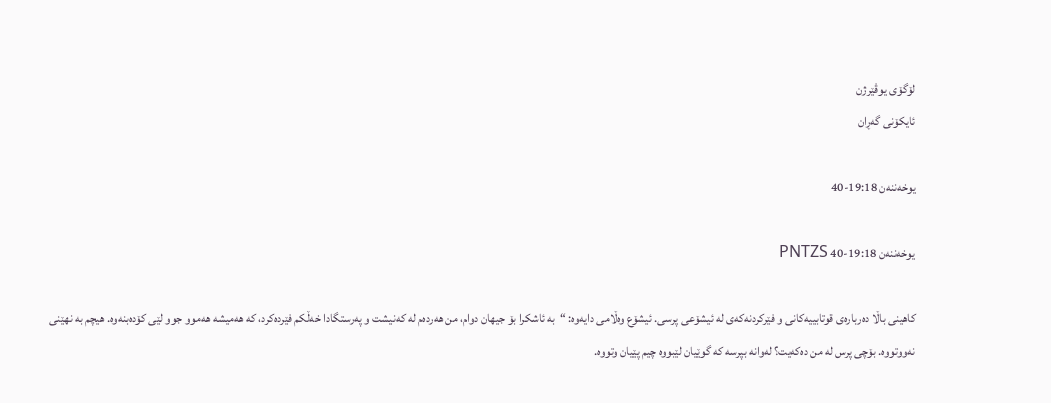لۆگۆی یوڤێرژن
ئایکۆنی گەڕان

یوخه‌ننه‌ن 19:18-40

یوخه‌ننه‌ن 19:18-40 PNTZS

كاهینی باڵا ده‌رباره‌ی قوتابییه‌كانی و فێركردنه‌كه‌ی له‌ ئیشۆعی پرسی. ئیشۆع وه‌ڵامی دایه‌وه‌: “به‌ ئاشكرا بۆ جیهان دوام، من هه‌رده‌م له‌ كه‌نیشت و په‌رستگادا خه‌ڵكم فێرده‌كرد، كه‌ هه‌میشه‌ هه‌موو جوو لێی كۆده‌بنه‌وه‌. هیچم به‌ نهێنی نه‌ووتووه‌. بۆچی پرس له‌ من ده‌كه‌یت؟ له‌وانه‌ بپرسه‌ كه‌ گوێیان لێبووه‌ چیم پێیان وتووه‌.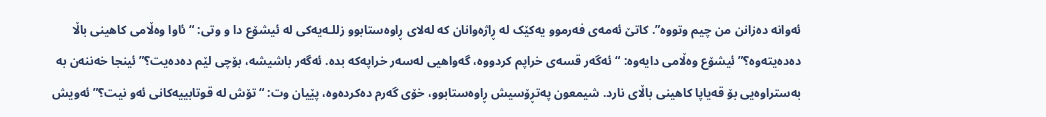ئه‌وانه‌ ده‌زانن من چیم وتووه‌”. كاتێ ئه‌مه‌ی فه‌رموو یه‌كێک له‌ ڕاژه‌وانان كه‌ له‌لای ڕاوه‌ستابوو زللـه‌یه‌كی له‌ ئیشۆع دا و وتی: “ئاوا وه‌ڵامی كاهینی باڵا ده‌ده‌یته‌وه‌؟” ئیشۆع وه‌ڵامی دایه‌وه‌: “ئه‌گه‌ر قسه‌ی خراپم كردووه‌، گه‌واهیی له‌سه‌ر خراپه‌كه‌ بده‌. ئه‌گه‌ر باشیشه‌، بۆچی لێم ده‌ده‌یت؟” ئینجا خه‌ننه‌ن به‌ به‌ستراوه‌یی بۆ قه‌یاپا كاهینی باڵای نارد. شیمعون په‌تڕۆسیش ڕاوه‌ستابوو، خۆی گه‌رم ده‌كرده‌وه‌، پێیان وت: “تۆش له‌ قوتابییه‌كانی ئه‌و نیت؟” ئه‌ویش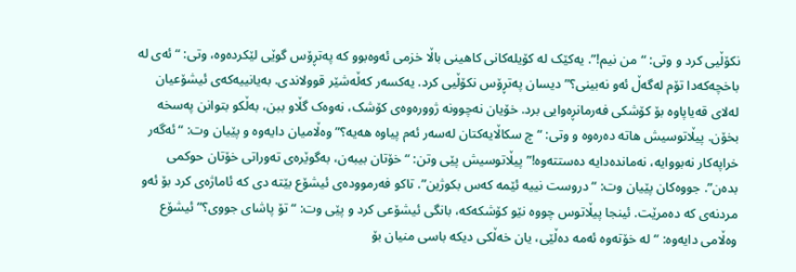نكۆڵیی كرد و وتی: “من نیم!”. یه‌كێک له‌ كۆیله‌كانی كاهینی باڵا خزمی ئه‌وه‌بوو كه‌ په‌تڕۆس گوێی لێكرده‌وه‌، وتی: “ئه‌ی له‌ باخچه‌كه‌دا تۆم له‌گه‌ڵ ئه‌و نه‌بینی؟” دیسان په‌تڕۆس نكۆڵیی كرد. یه‌كسه‌ر كه‌ڵه‌شێر قوولاندی. به‌یانییه‌كه‌ی ئیشۆعیان له‌لای قه‌یاپاوه‌ بۆ كۆشكی فه‌رمانڕه‌وایی برد. خۆیان نه‌چوونه‌ ژووره‌وه‌ی كۆشک، نه‌وه‌ک گڵاو ببن، به‌ڵكو بتوانن په‌سخه‌ بخۆن. پیڵاتوسیش هاته‌ ده‌ره‌وه‌ و وتی: “چ سكاڵایه‌كتان له‌سه‌ر ئه‌م پیاوه‌ هه‌یه‌؟” وه‌ڵامیان دایه‌وه‌ و پێیان وت: “ئه‌گه‌ر خراپه‌كار نه‌بووایه‌، نه‌مانده‌دایه‌ ده‌ستته‌وه‌!” پیڵاتوسیش پێی وتن: “خۆتان بیبه‌ن، به‌گوێره‌ی ته‌وراتی خۆتان حوكمی بده‌ن”. جووه‌كان پێیان وت: “دروست نییه‌ ئێمه‌ كه‌س بكوژین”. تاكو فه‌رمووده‌ی ئیشۆع بێته‌ دی كه‌ ئاماژه‌ی كرد بۆ ئه‌و مردنه‌ی كه‌ ده‌مرێت. ئینجا پیڵاتوس چووه‌ نێو كۆشكه‌كه‌، بانگی ئیشۆعی كرد و پێی وت: “تۆ پاشای جووی؟” ئیشۆع وه‌ڵامی دایه‌وه‌: “له‌ خۆته‌وه‌ ئه‌مه‌ ده‌ڵێی، یان خه‌ڵكی دیكه‌ باسی منیان بۆ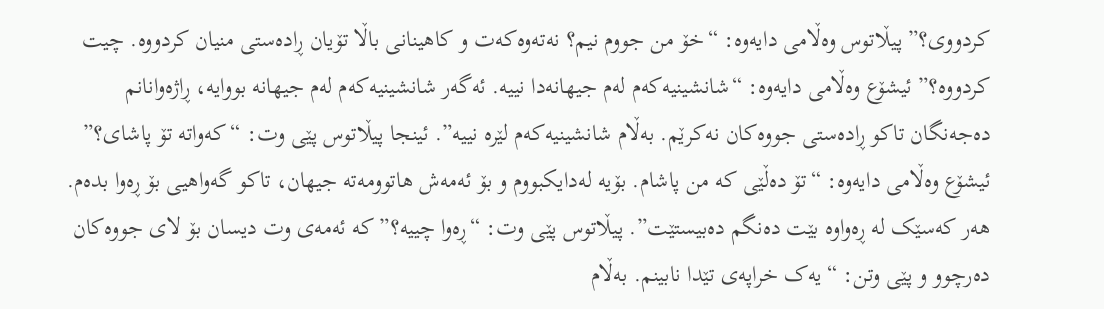كردووی؟” پیڵاتوس وه‌ڵامی دایه‌وه‌: “خۆ من جووم نیم؟ نه‌ته‌وه‌كه‌ت و كاهینانی باڵا تۆیان ڕاده‌ستی منیان كردووه‌. چیت كردووه‌؟” ئیشۆع وه‌ڵامی دایه‌وه‌: “شانشینیه‌كه‌م له‌م جیهانه‌دا نییه‌. ئه‌گه‌ر شانشینیه‌كه‌م له‌م جیهانه‌ بووایه‌، ڕاژه‌وانانم ده‌جه‌نگان تاكو ڕاده‌ستی جووه‌كان نه‌كرێم. به‌ڵام شانشینیه‌كه‌م لێره‌ نییه‌”. ئینجا پیڵاتوس پێی وت: “كه‌واته‌ تۆ پاشای؟” ئیشۆع وه‌ڵامی دایه‌وه‌: “تۆ ده‌ڵێی كه‌ من پاشام. بۆیه‌ له‌دایكبووم و بۆ ئه‌مه‌ش هاتوومه‌ته‌ جیهان، تاكو گه‌واهیی بۆ ڕه‌وا بده‌م. هه‌ر كه‌سێک له‌ ڕه‌واوه‌ بێت ده‌نگم ده‌بیستێت”. پیڵاتوس پێی وت: “ڕه‌وا چییه‌؟” كه‌ ئه‌مه‌ی وت دیسان بۆ لای جووه‌كان ده‌رچوو و پێی وتن: “یه‌ک خراپه‌ی تێدا نابینم. به‌ڵام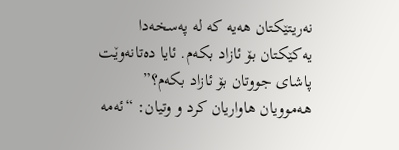نه‌ریتێكتان هه‌یه‌ كه‌ له‌ په‌سخه‌دا یه‌كێكتان بۆ ئازاد بكه‌م. ئایا ده‌تانه‌وێت پاشای جووتان بۆ ئازاد بكه‌م؟” هه‌موویان هاواریان كرد و وتیان: “ئه‌مه‌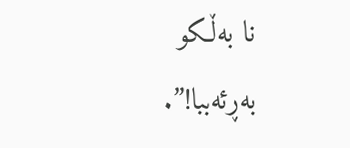نا به‌ڵكو به‌ڕئه‌ببا!”.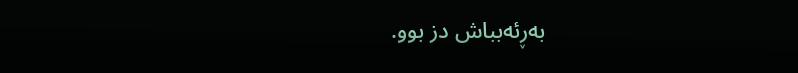به‌ڕئه‌بباش دز بوو.